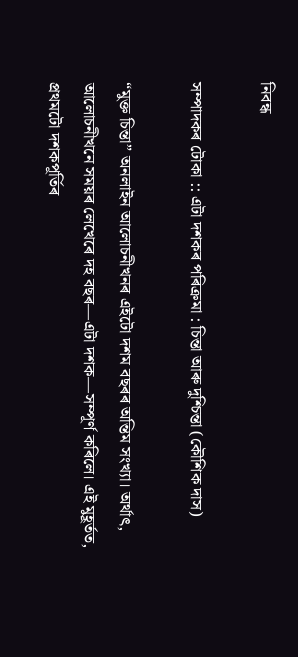নিবন্ধ

সম্পাদকৰ টোকা :: এটা দশকৰ পৰিক্ৰমা : চিন্তা আৰু দুশ্চিন্তা (কৌশিক দাস)

“মুক্ত চিন্তা” অনলাইন আলোচনীখনৰ এইটো দশম বছৰৰ অন্তিম সংখ্যা। অৰ্থাৎ, আলোচনীখনে সময়ৰ লেখেৰে দহ বছৰ—এটা দশক—সম্পূৰ্ণ কৰিলে। এই মুহূৰ্তত, প্রথমটো দশকপূৰ্তিৰ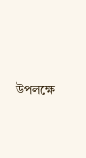উপলক্ষে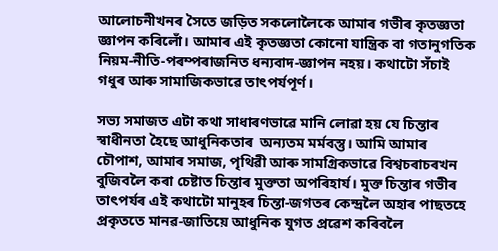আলোচনীখনৰ সৈতে জড়িত সকলোলৈকে আমাৰ গভীৰ কৃতজ্ঞতা জ্ঞাপন কৰিলোঁ। আমাৰ এই কৃতজ্ঞতা কোনো যান্ত্রিক বা গতানুগতিক নিয়ম-নীতি-পৰম্পৰাজনিত ধন্যবাদ-জ্ঞাপন নহয়। কথাটো সঁচাই গধুৰ আৰু সামাজিকভাৱে তাৎপৰ্যপূৰ্ণ।

সভ্য সমাজত এটা কথা সাধাৰণভাৱে মানি লোৱা হয় যে চিন্তাৰ স্বাধীনতা হৈছে আধুনিকতাৰ  অন্যতম মৰ্মবস্তু। আমি আমাৰ চৌপাশ, আমাৰ সমাজ, পৃথিৱী আৰু সামগ্রিকভাৱে বিশ্বচৰাচৰখন বুজিবলৈ কৰা চেষ্টাত চিন্তাৰ মুক্ততা অপৰিহাৰ্য। মুক্ত চিন্তাৰ গভীৰ তাৎপৰ্যৰ এই কথাটো মানুহৰ চিন্তা-জগতৰ কেন্দ্ৰলৈ অহাৰ পাছতহে প্রকৃততে মানৱ-জাতিয়ে আধুনিক যুগত প্রৱেশ কৰিবলৈ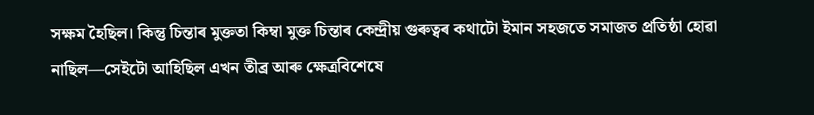সক্ষম হৈছিল। কিন্তু চিন্তাৰ মুক্ততা কিম্বা মুক্ত চিন্তাৰ কেন্দ্রীয় গুৰুত্বৰ কথাটো ইমান সহজতে সমাজত প্রতিষ্ঠা হোৱা নাছিল—সেইটো আহিছিল এখন তীব্র আৰু ক্ষেত্রবিশেষে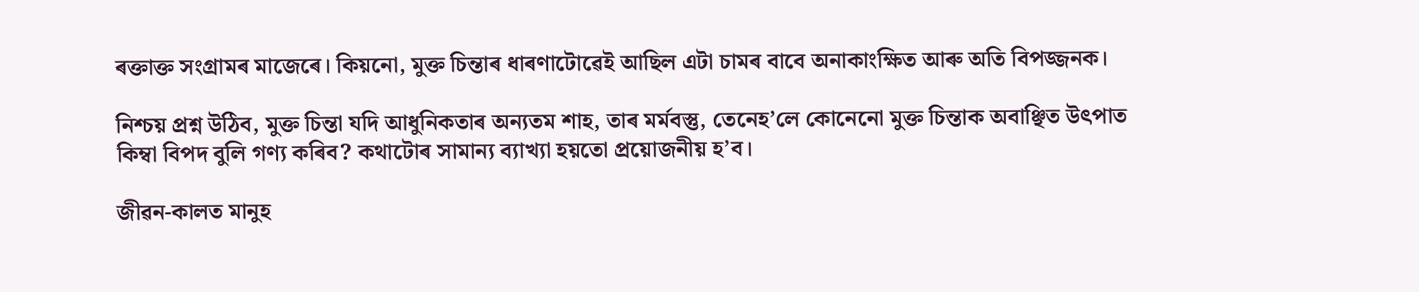ৰক্তাক্ত সংগ্রামৰ মাজেৰে। কিয়নো, মুক্ত চিন্তাৰ ধাৰণাটোৱেই আছিল এটা চামৰ বাবে অনাকাংক্ষিত আৰু অতি বিপজ্জনক।

নিশ্চয় প্রশ্ন উঠিব, মুক্ত চিন্তা যদি আধুনিকতাৰ অন্যতম শাহ, তাৰ মৰ্মবস্তু, তেনেহ’লে কোনেনো মুক্ত চিন্তাক অবাঞ্ছিত উৎপাত কিম্বা বিপদ বুলি গণ্য কৰিব‌? কথাটোৰ সামান্য ব্যাখ্যা হয়তো প্রয়োজনীয় হ’ব।

জীৱন-কালত মানুহ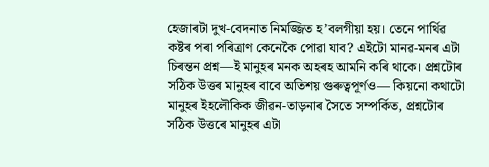হেজাৰটা দুখ-বেদনাত নিমজ্জিত হ’বলগীয়া হয়। তেনে পাৰ্থিৱ কষ্টৰ পৰা পৰিত্রাণ কেনেকৈ পোৱা যাব‌? এইটো মানৱ-মনৰ এটা চিৰন্তন প্রশ্ন—ই মানুহৰ মনক অহৰহ আমনি কৰি থাকে। প্রশ্নটোৰ সঠিক উত্তৰ মানুহৰ বাবে অতিশয় গুৰুত্বপূৰ্ণও— কিয়নো কথাটো মানুহৰ ইহলৌকিক জীৱন-তাড়নাৰ সৈতে সম্পৰ্কিত, প্রশ্নটোৰ সঠিক উত্তৰে মানুহৰ এটা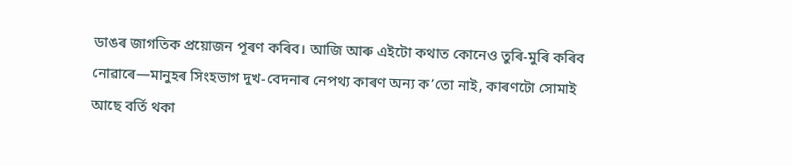ডাঙৰ জাগতিক প্রয়োজন পূৰণ কৰিব। আজি আৰু এইটো কথাত কোনেও তুৰি-মুৰি কৰিব নোৱাৰে—মানুহৰ সিংহভাগ দুখ-বেদনাৰ নেপথ্য কাৰণ অন্য ক’তো নাই, কাৰণটো সোমাই আছে বৰ্তি থকা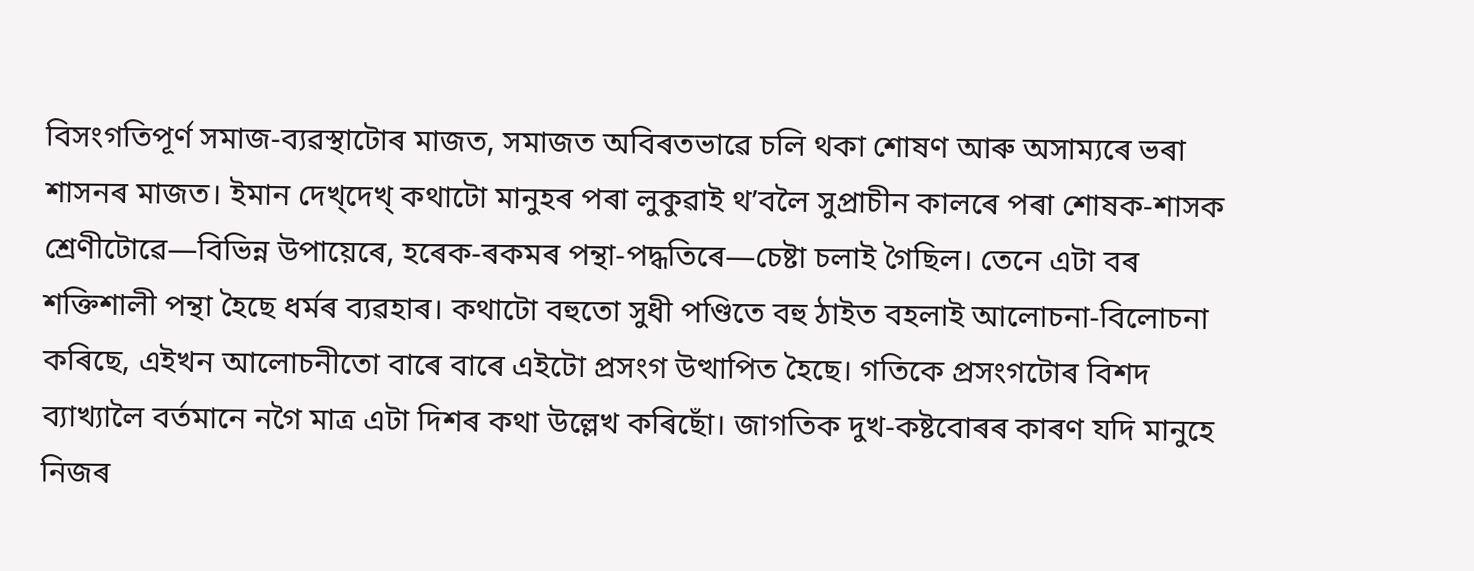বিসংগতিপূৰ্ণ সমাজ-ব্যৱস্থাটোৰ মাজত, সমাজত অবিৰতভাৱে চলি থকা শোষণ আৰু অসাম্যৰে ভৰা শাসনৰ মাজত। ইমান দেখ্‌দেখ্‌ কথাটো মানুহৰ পৰা লুকুৱাই থ’বলৈ সুপ্রাচীন কালৰে পৰা শোষক-শাসক শ্রেণীটোৱে—বিভিন্ন উপায়েৰে, হৰেক-ৰকমৰ পন্থা-পদ্ধতিৰে—চেষ্টা চলাই গৈছিল। তেনে এটা বৰ শক্তিশালী পন্থা হৈছে ধৰ্মৰ ব্যৱহাৰ। কথাটো বহুতো সুধী পণ্ডিতে বহু ঠাইত বহলাই আলোচনা-বিলোচনা কৰিছে, এইখন আলোচনীতো বাৰে বাৰে এইটো প্রসংগ উত্থাপিত হৈছে। গতিকে প্রসংগটোৰ বিশদ ব্যাখ্যালৈ বৰ্তমানে নগৈ মাত্র এটা দিশৰ কথা উল্লেখ কৰিছোঁ। জাগতিক দুখ-কষ্টবোৰৰ কাৰণ যদি মানুহে নিজৰ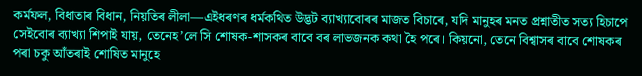কৰ্মফল, বিধাতাৰ বিধান, নিয়তিৰ লীলা—এইধৰণৰ ধৰ্মকথিত উদ্ভট ব্যাখ্যাবোৰৰ মাজত বিচাৰে, যদি মানুহৰ মনত প্রশ্নাতীত সত্য হিচাপে সেইবোৰ ব্যাখ্যা শিপাই যায়, তেনেহ’লে সি শোষক-শাসকৰ বাবে বৰ লাভজনক কথা হৈ পৰে। কিয়নো, তেনে বিশ্বাসৰ বাবে শোষকৰ পৰা চকু আঁতৰাই শোষিত মানুহে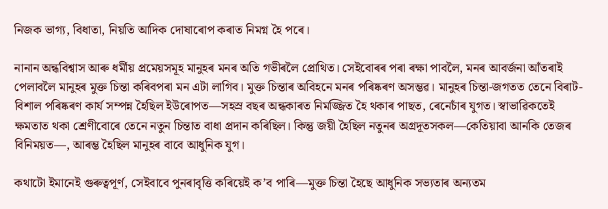নিজক ভাগ্য, বিধাতা, নিয়তি আদিক দোষাৰোপ কৰাত নিমগ্ন হৈ পৰে।

নানান অন্ধবিশ্বাস আৰু ধৰ্মীয় প্রমেয়সমূহ মানুহৰ মনৰ অতি গভীৰলৈ প্রোথিত। সেইবোৰৰ পৰা ৰক্ষা পাবলৈ, মনৰ আবৰ্জনা আঁতৰাই পেলাবলৈ মানুহৰ মুক্ত চিন্তা কৰিবপৰা মন এটা লাগিব। মুক্ত চিন্তাৰ অবিহনে মনৰ পৰিষ্কৰণ অসম্ভৱ। মানুহৰ চিন্তা-জগতত তেনে বিৰাট-বিশাল পৰিষ্কৰণ কাৰ্য সম্পন্ন হৈছিল ইউৰোপত—সহস্র বছৰ অন্ধকাৰত নিমজ্জিত হৈ থকাৰ পাছত, ৰেনেচাঁৰ যুগত। স্বাভাৱিকতেই ক্ষমতাত থকা শ্রেণীবোৰে তেনে নতুন চিন্তাত বাধা প্রদান কৰিছিল। কিন্তু জয়ী হৈছিল নতুনৰ অগ্রদূতসকল—কেতিয়াবা আনকি তেজৰ বিনিময়ত—, আৰম্ভ হৈছিল মানুহৰ বাবে আধুনিক যুগ।

কথাটো ইমানেই গুৰুত্বপূৰ্ণ, সেইবাবে পুনৰাবৃত্তি কৰিয়েই ক’ব পাৰি—মুক্ত চিন্তা হৈছে আধুনিক সভ্যতাৰ অন্যতম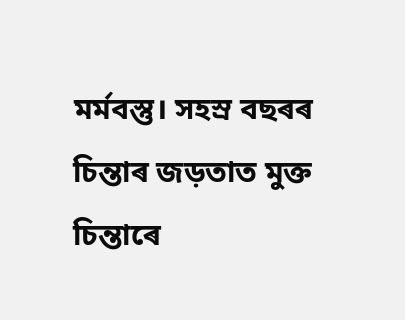মৰ্মবস্তু। সহস্ৰ বছৰৰ চিন্তাৰ জড়তাত মুক্ত চিন্তাৰে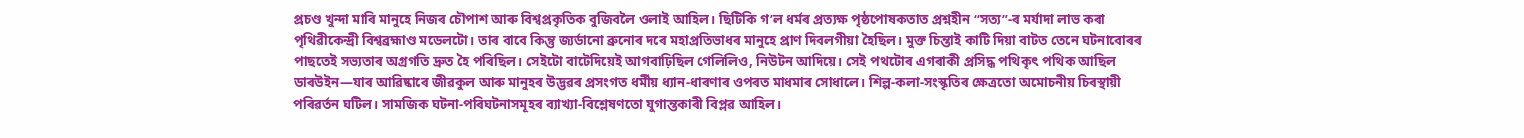প্রচণ্ড খুন্দা মাৰি মানুহে নিজৰ চৌপাশ আৰু বিশ্বপ্রকৃতিক বুজিবলৈ ওলাই আহিল। ছিটিকি গ’ল ধৰ্মৰ প্রত্যক্ষ পৃষ্ঠপোষকতাত প্রশ্নহীন “সত্য”-ৰ মৰ্যাদা লাভ কৰা পৃথিৱীকেন্দ্রী বিশ্বব্রহ্মাণ্ড মডেলটো। তাৰ বাবে কিন্তু জ্যৰ্ডানো ব্রুনোৰ দৰে মহাপ্রতিভাধৰ মানুহে প্রাণ দিবলগীয়া হৈছিল। মুক্ত চিন্তাই কাটি দিয়া বাটত তেনে ঘটনাবোৰৰ পাছতেই সভ্যতাৰ অগ্রগতি দ্রুত হৈ পৰিছিল। সেইটো বাটেদিয়েই আগবাঢ়িছিল গেলিলিও, নিউটন আদিয়ে। সেই পথটোৰ এগৰাকী প্রসিদ্ধ পথিকৃৎ পথিক আছিল ডাৰউইন—যাৰ আৱিষ্কাৰে জীৱকুল আৰু মানুহৰ উদ্ভৱৰ প্রসংগত ধৰ্মীয় ধ্যান-ধাৰণাৰ ওপৰত মাধমাৰ সোধালে। শিল্প-কলা-সংস্কৃতিৰ ক্ষেত্রতো অমোচনীয় চিৰস্থায়ী পৰিৱৰ্তন ঘটিল। সামজিক ঘটনা-পৰিঘটনাসমূহৰ ব্যাখ্যা-বিশ্লেষণতো যুগান্তকাৰী বিপ্লৱ আহিল।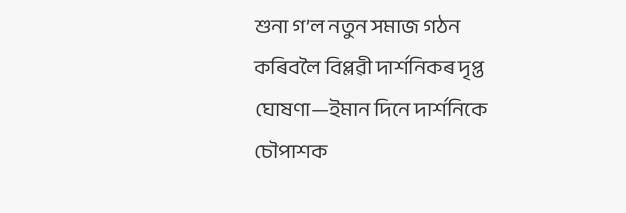শুনা গ’ল নতুন সমাজ গঠন কৰিবলৈ বিপ্লৱী দাৰ্শনিকৰ দৃপ্ত ঘোষণা—ইমান দিনে দাৰ্শনিকে চৌপাশক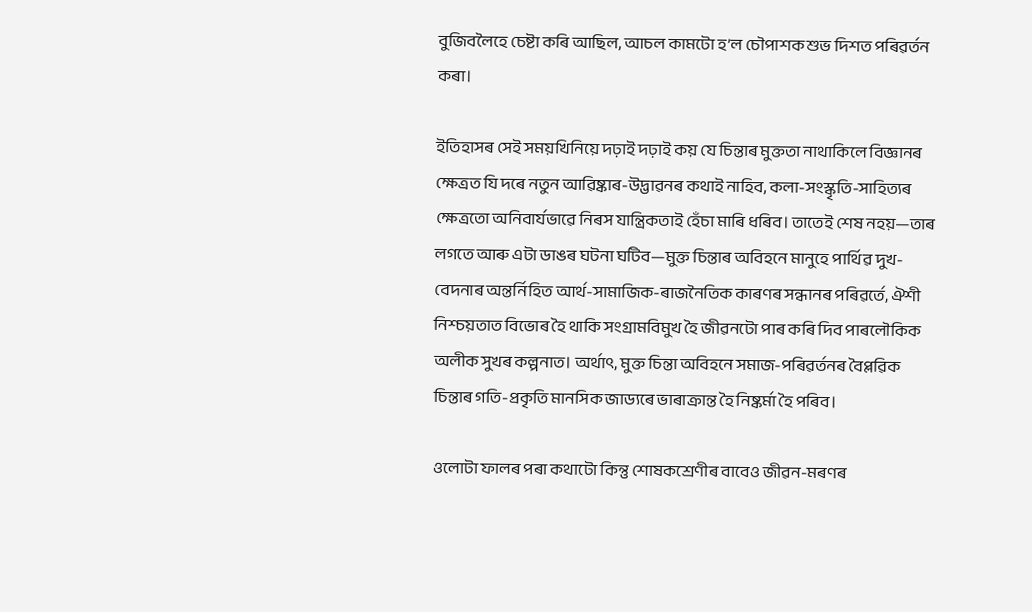বুজিবলৈহে চেষ্টা কৰি আছিল, আচল কামটো হ’ল চৌপাশক শুভ দিশত পৰিৱৰ্তন কৰা।

ইতিহাসৰ সেই সময়খিনিয়ে দঢ়াই দঢ়াই কয় যে চিন্তাৰ মুক্ততা নাথাকিলে বিজ্ঞানৰ ক্ষেত্রত যি দৰে নতুন আৱিষ্কাৰ-উদ্ভাৱনৰ কথাই নাহিব, কলা-সংস্কৃতি-সাহিত্যৰ ক্ষেত্রতো অনিবাৰ্যভাৱে নিৰস যান্ত্রিকতাই হেঁচা মাৰি ধৰিব। তাতেই শেষ নহয়—তাৰ লগতে আৰু এটা ডাঙৰ ঘটনা ঘটিব—মুক্ত চিন্তাৰ অবিহনে মানুহে পাৰ্থিৱ দুখ-বেদনাৰ অন্তৰ্নিহিত আৰ্থ-সামাজিক-ৰাজনৈতিক কাৰণৰ সন্ধানৰ পৰিৱৰ্তে, ঐশী নিশ্চয়তাত বিভোৰ হৈ থাকি সংগ্রামবিমুখ হৈ জীৱনটো পাৰ কৰি দিব পাৰলৌকিক অলীক সুখৰ কল্পনাত। অৰ্থাৎ, মুক্ত চিন্তা অবিহনে সমাজ-পৰিৱৰ্তনৰ বৈপ্লৱিক চিন্তাৰ গতি-প্রকৃতি মানসিক জাড্যৰে ভাৰাক্রান্ত হৈ নিষ্কৰ্মা হৈ পৰিব।

ওলোটা ফালৰ পৰা কথাটো কিন্তু শোষকশ্রেণীৰ বাবেও জীৱন-মৰণৰ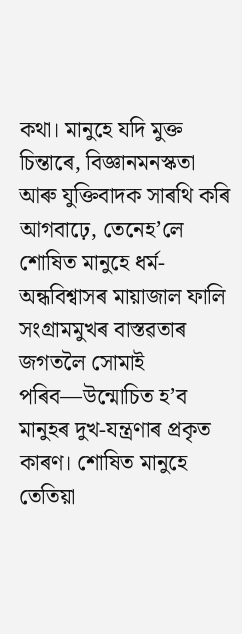কথা। মানুহে যদি মুক্ত চিন্তাৰে, বিজ্ঞানমনস্কতা আৰু যুক্তিবাদক সাৰথি কৰি আগবাঢ়ে, তেনেহ’লে শোষিত মানুহে ধৰ্ম-অন্ধবিশ্বাসৰ মায়াজাল ফালি সংগ্রামমুখৰ বাস্তৱতাৰ জগতলৈ সোমাই পৰিব—উন্মোচিত হ’ব মানুহৰ দুখ-যন্ত্রণাৰ প্রকৃত কাৰণ। শোষিত মানুহে তেতিয়া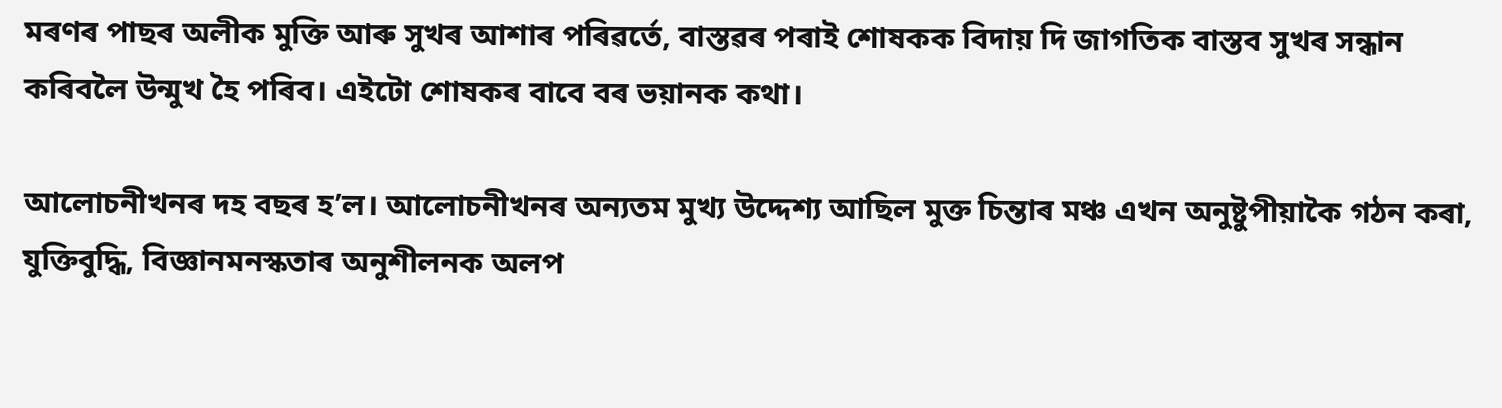মৰণৰ পাছৰ অলীক মুক্তি আৰু সুখৰ আশাৰ পৰিৱৰ্তে, বাস্তৱৰ পৰাই শোষকক বিদায় দি জাগতিক বাস্তব সুখৰ সন্ধান কৰিবলৈ উন্মুখ হৈ পৰিব। এইটো শোষকৰ বাবে বৰ ভয়ানক কথা।

আলোচনীখনৰ দহ বছৰ হ’ল। আলোচনীখনৰ অন্যতম মুখ্য উদ্দেশ্য আছিল মুক্ত চিন্তাৰ মঞ্চ এখন অনুষ্টুপীয়াকৈ গঠন কৰা, যুক্তিবুদ্ধি, বিজ্ঞানমনস্কতাৰ অনুশীলনক অলপ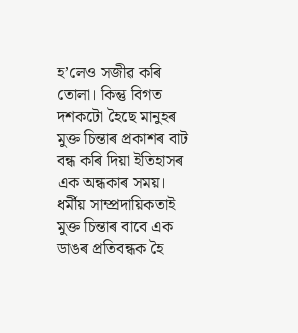হ’লেও সজীৱ কৰি তোলা। কিন্তু বিগত দশকটো হৈছে মানুহৰ মুক্ত চিন্তাৰ প্রকাশৰ বাট বন্ধ কৰি দিয়া ইতিহাসৰ এক অন্ধকাৰ সময়। ধৰ্মীয় সাম্প্রদায়িকতাই  মুক্ত চিন্তাৰ বাবে এক ডাঙৰ প্ৰতিবন্ধক হৈ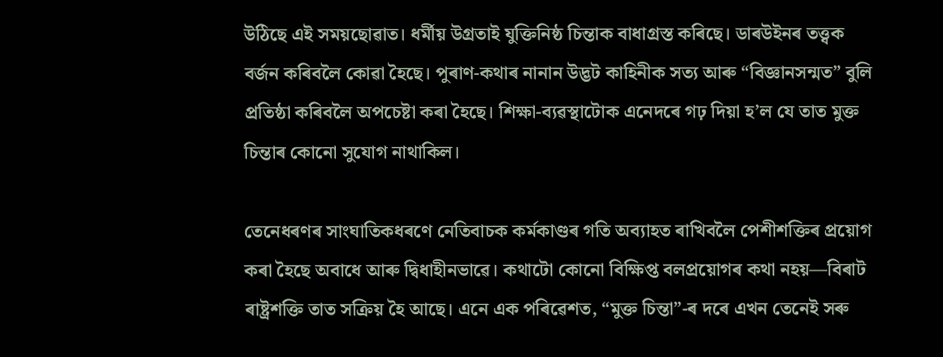উঠিছে এই সময়ছোৱাত। ধৰ্মীয় উগ্ৰতাই যুক্তিনিষ্ঠ চিন্তাক বাধাগ্ৰস্ত কৰিছে। ডাৰউইনৰ তত্ত্বক বৰ্জন কৰিবলৈ কোৱা হৈছে। পুৰাণ-কথাৰ নানান উদ্ভট কাহিনীক সত্য আৰু “বিজ্ঞানসন্মত” বুলি প্রতিষ্ঠা কৰিবলৈ অপচেষ্টা কৰা হৈছে। শিক্ষা-ব্যৱস্থাটোক এনেদৰে গঢ় দিয়া হ’ল যে তাত মুক্ত চিন্তাৰ কোনো সুযোগ নাথাকিল।

তেনেধৰণৰ সাংঘাতিকধৰণে নেতিবাচক কৰ্মকাণ্ডৰ গতি অব্যাহত ৰাখিবলৈ পেশীশক্তিৰ প্রয়োগ কৰা হৈছে অবাধে আৰু দ্বিধাহীনভাৱে। কথাটো কোনো বিক্ষিপ্ত বলপ্রয়োগৰ কথা নহয়—বিৰাট ৰাষ্ট্রশক্তি তাত সক্রিয় হৈ আছে। এনে এক পৰিৱেশত, “মুক্ত চিন্তা”-ৰ দৰে এখন তেনেই সৰু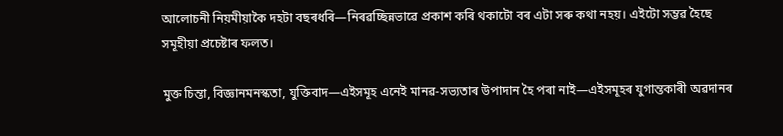আলোচনী নিয়মীয়াকৈ দহটা বছৰধৰি—নিৰৱচ্ছিন্নভাৱে প্রকাশ কৰি থকাটো বৰ এটা সৰু কথা নহয়। এইটো সম্ভৱ হৈছে সমূহীয়া প্রচেষ্টাৰ ফলত।

মুক্ত চিন্তা, বিজ্ঞানমনস্কতা, যুক্তিবাদ—এইসমূহ এনেই মানৱ-সভ্যতাৰ উপাদান হৈ পৰা নাই—এইসমূহৰ যুগান্তকাৰী অৱদানৰ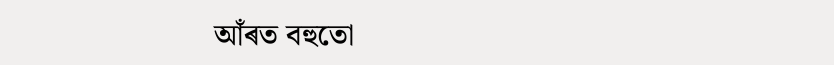আঁৰত বহুতো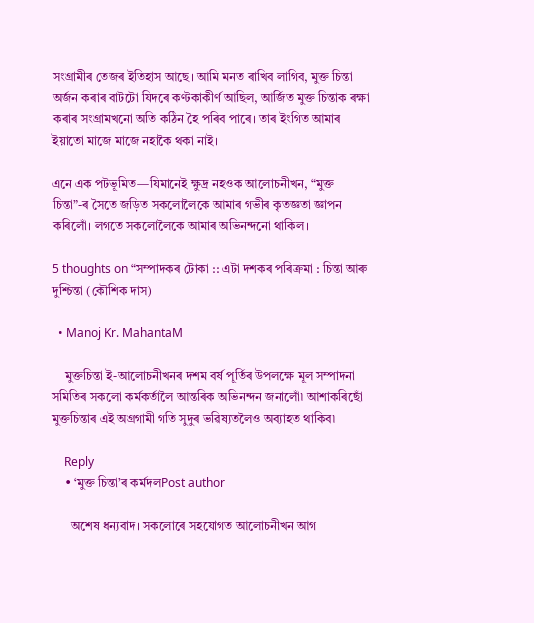সংগ্রামীৰ তেজৰ ইতিহাস আছে। আমি মনত ৰাখিব লাগিব, মুক্ত চিন্তা অৰ্জন কৰাৰ বাটটো যিদৰে কণ্টকাকীৰ্ণ আছিল, আৰ্জিত মুক্ত চিন্তাক ৰক্ষা কৰাৰ সংগ্রামখনো অতি কঠিন হৈ পৰিব পাৰে। তাৰ ইংগিত আমাৰ ইয়াতো মাজে মাজে নহাকৈ থকা নাই।

এনে এক পটভূমিত—যিমানেই ক্ষুদ্র নহওক আলোচনীখন, “মুক্ত চিন্তা”-ৰ সৈতে জড়িত সকলোলৈকে আমাৰ গভীৰ কৃতজ্ঞতা জ্ঞাপন কৰিলোঁ। লগতে সকলোলৈকে আমাৰ অভিনন্দনো থাকিল।

5 thoughts on “সম্পাদকৰ টোকা :: এটা দশকৰ পৰিক্ৰমা : চিন্তা আৰু দুশ্চিন্তা (কৌশিক দাস)

  • Manoj Kr. MahantaM

    মুক্তচিন্তা ই-আলোচনীখনৰ দশম বৰ্ষ পূৰ্তিৰ উপলক্ষে মূল সম্পাদনা সমিতিৰ সকলো কৰ্মকৰ্তালৈ আন্তৰিক অভিনন্দন জনালোঁ৷ আশাকৰিছোঁ মুক্তচিন্তাৰ এই অগ্ৰগামী গতি সুদুৰ ভৱিষ্যতলৈও অব্যাহত থাকিব৷

    Reply
    • ‘মুক্ত চিন্তা’ৰ কৰ্মদলPost author

      অশেষ ধন্যবাদ। সকলোৰে সহযোগত আলোচনীখন আগ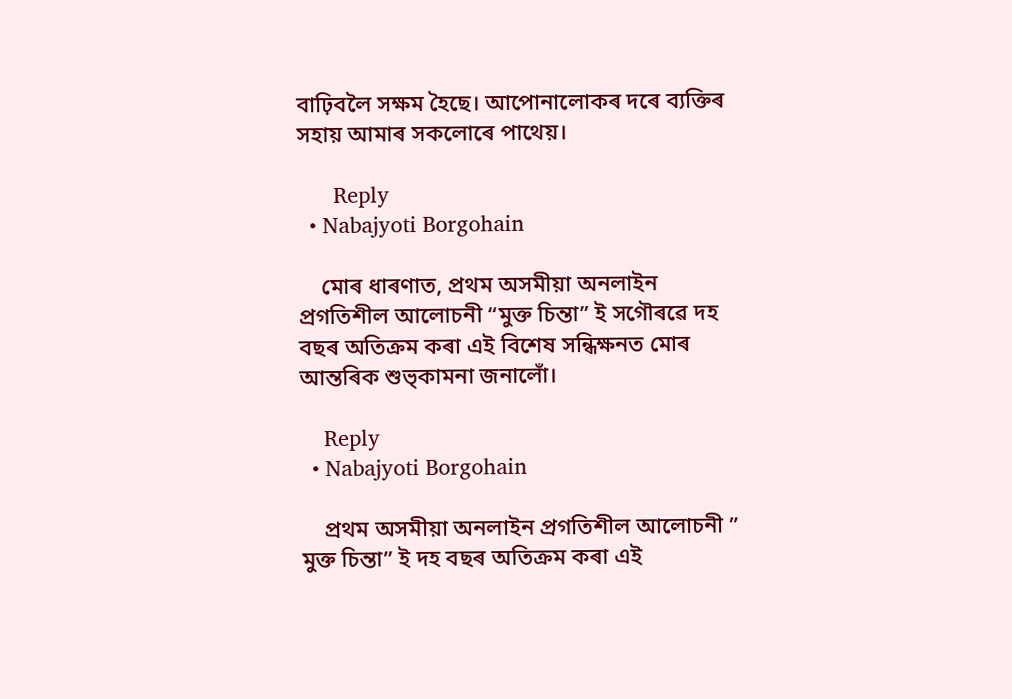বাঢ়িবলৈ সক্ষম হৈছে। আপোনালোকৰ দৰে ব্যক্তিৰ সহায় আমাৰ সকলোৰে পাথেয়।

      Reply
  • Nabajyoti Borgohain

    মোৰ ধাৰণাত, প্ৰথম অসমীয়া অনলাইন প্ৰগতিশীল আলোচনী “মুক্ত চিন্তা” ই সগৌৰৱে দহ বছৰ অতিক্ৰম কৰা এই বিশেষ সন্ধিক্ষনত মোৰ আন্তৰিক শুভ্কামনা জনালোঁ।

    Reply
  • Nabajyoti Borgohain

    প্ৰথম অসমীয়া অনলাইন প্ৰগতিশীল আলোচনী ” মুক্ত চিন্তা” ই দহ বছৰ অতিক্ৰম কৰা এই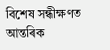বিশেষ সন্ধীক্ষণত আন্তৰিক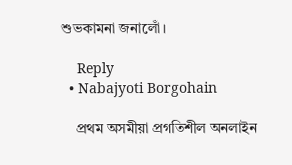শুভকামনা জনালোঁ।

    Reply
  • Nabajyoti Borgohain

    প্ৰথম অসমীয়া প্ৰগতিশীল অনলাইন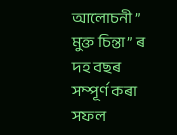আলোচনী ” মুক্ত চিন্তা ” ৰ দহ বছৰ সম্পূৰ্ণ কৰা সফল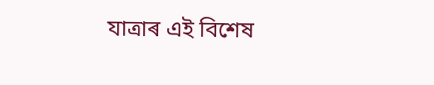যাত্ৰাৰ এই বিশেষ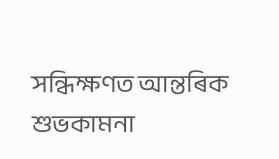সন্ধিক্ষণত আন্তৰিক শুভকামনা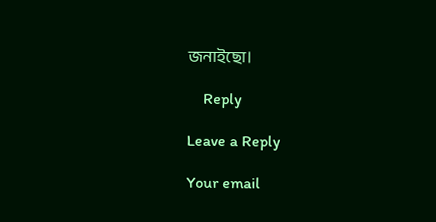জনাইছো।

    Reply

Leave a Reply

Your email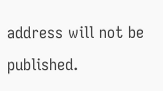address will not be published.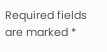Required fields are marked *